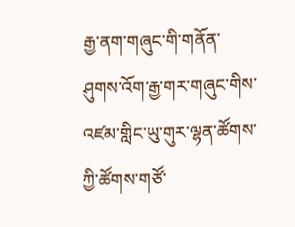རྒྱ་ནག་གཞུང་གི་གནོན་ཤུགས་འོག་རྒྱ་གར་གཞུང་གིས་འཛམ་གླིང་ཡུ་གུར་ལྷན་ཚོགས་ཀྱི་ཚོགས་གཙོ་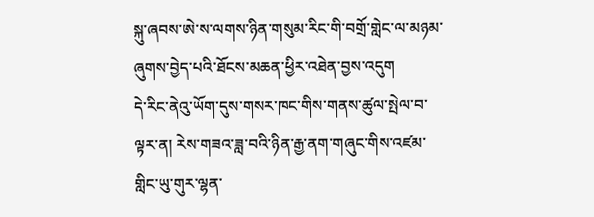སྐུ་ཞབས་ཨེ་ས་ལགས་ཉིན་གསུམ་རིང་གི་བགྲོ་གླེང་ལ་མཉམ་ཞུགས་བྱེད་པའི་ཐོངས་མཆན་ཕྱིར་འཐེན་བྱས་འདུག
དེ་རིང་ནེའུ་ཡོག་དུས་གསར་ཁང་གིས་གནས་ཚུལ་སྤེལ་བ་ལྟར་ན། རེས་གཟའ་ཟླ་བའི་ཉིན་རྒྱ་ནག་གཞུང་གིས་འཛམ་གླིང་ཡུ་གུར་ལྷན་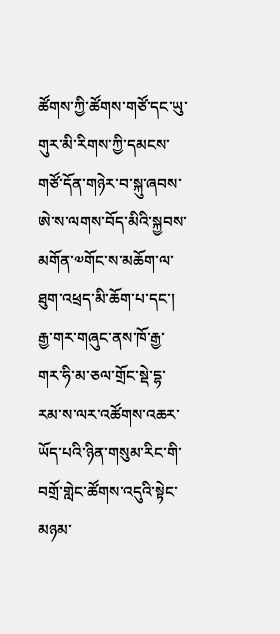ཚོགས་ཀྱི་ཚོགས་གཙོ་དང་ཡུ་གུར་མི་རིགས་ཀྱི་དམངས་གཙོ་དོན་གཉེར་བ་སྐུ་ཞབས་ཨེ་ས་ལགས་བོད་མིའི་སྐྱབས་མགོན་༧གོང་ས་མཆོག་ལ་ཐུག་འཕྲད་མི་ཆོག་པ་དང་། རྒྱ་གར་གཞུང་ནས་ཁོ་རྒྱ་གར་ཧི་མ་ཅལ་གྲོང་སྡེ་དྷ་རམ་ས་ལར་འཚོགས་འཆར་ཡོད་པའི་ཉིན་གསུམ་རིང་གི་བགྲོ་གླེང་ཚོགས་འདུའི་སྟེང་མཉམ་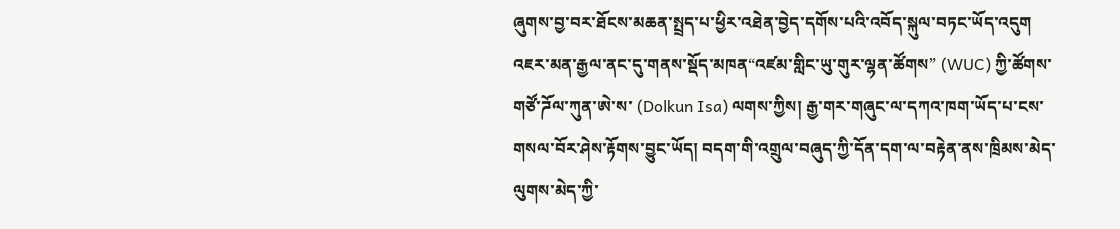ཞུགས་བྱ་བར་ཐོངས་མཆན་སྤྲད་པ་ཕྱིར་འཐེན་བྱེད་དགོས་པའི་འབོད་སྐུལ་བཏང་ཡོད་འདུག
འཇར་མན་རྒྱལ་ནང་དུ་གནས་སྡོད་མཁན“འཛམ་གླིང་ཡུ་གུར་ལྷན་ཚོགས” (WUC) ཀྱི་ཚོགས་གཙོ་ཌོལ་ཀུན་ཨེ་ས་ (Dolkun Isa) ལགས་ཀྱིས། རྒྱ་གར་གཞུང་ལ་དཀའ་ཁག་ཡོད་པ་ངས་གསལ་བོར་ཤེས་རྟོགས་བྱུང་ཡོད། བདག་གི་འགྲུལ་བཞུད་ཀྱི་དོན་དག་ལ་བརྟེན་ནས་ཁྲིམས་མེད་ལུགས་མེད་ཀྱི་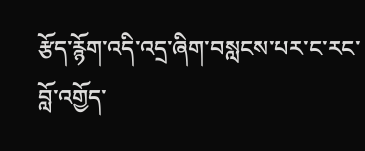རྩོད་རྙོག་འདི་འདྲ་ཞིག་བསླངས་པར་ང་རང་བློ་འགྱོད་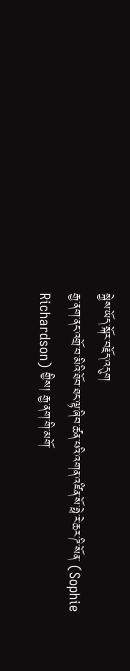སྐྱེས་ཡོད་སྐོར་བརྗོད་འདུག
རྒྱ་ནག་ནང་འགྲོ་བ་མིའི་ཐོབ་ཐང་ལྟ་ཞིབ་ཚན་པའི་འགན་འཛིན་སོ་ཧྥེ་རེ་ཆར་ཌི་སོན་ (Sophie Richardson) གྱིས། རྒྱ་ནག་གི་མགོ་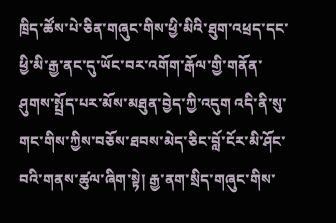ཁྲིད་ཚོས་པེ་ཅིན་གཞུང་གིས་ཕྱི་མིའི་ཐུག་འཕྲད་དང་ཕྱི་མི་རྒྱ་ནང་དུ་ཡོང་བར་འགོག་རྒོལ་གྱི་གནོན་ཤུགས་སྤྲོད་པར་མོས་མཐུན་བྱེད་ཀྱི་འདུག འདི་ནི་སུ་གང་གིས་ཀྱིས་བཅོས་ཐབས་མེད་ཅིང་བློ་ངོར་མི་ཤོང་བའི་གནས་ཚུལ་ཞིག་སྟེ། རྒྱ་ནག་སྲིད་གཞུང་གིས་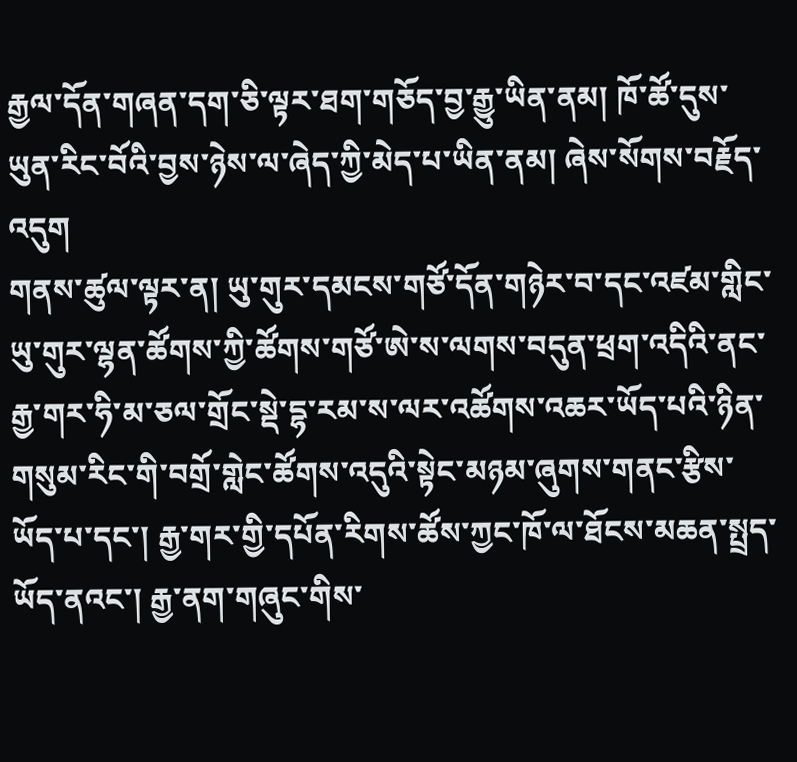རྒྱལ་དོན་གཞན་དག་ཅི་ལྟར་ཐག་གཅོད་བྱ་རྒྱུ་ཡིན་ནམ། ཁོ་ཚོ་དུས་ཡུན་རིང་བོའི་བྱས་ཉེས་ལ་ཞེད་ཀྱི་མེད་པ་ཡིན་ནམ། ཞེས་སོགས་བརྗོད་འདུག
གནས་ཚུལ་ལྟར་ན། ཡུ་གུར་དམངས་གཙོ་དོན་གཉེར་བ་དང་འཛམ་གླིང་ཡུ་གུར་ལྷན་ཚོགས་ཀྱི་ཚོགས་གཙོ་ཨེ་ས་ལགས་བདུན་ཕྲག་འདིའི་ནང་རྒྱ་གར་ཧི་མ་ཅལ་གྲོང་སྡེ་དྷ་རམ་ས་ལར་འཚོགས་འཆར་ཡོད་པའི་ཉིན་གསུམ་རིང་གི་བགྲོ་གླེང་ཚོགས་འདུའི་སྟེང་མཉམ་ཞུགས་གནང་རྩིས་ཡོད་པ་དང་། རྒྱ་གར་གྱི་དཔོན་རིགས་ཚོས་ཀྱང་ཁོ་ལ་ཐོངས་མཆན་སྤྲད་ཡོད་ནའང་། རྒྱ་ནག་གཞུང་གིས་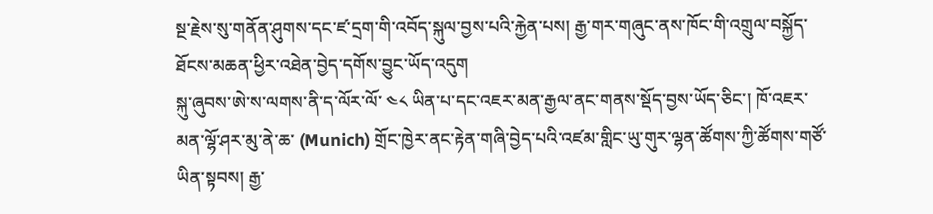སྔ་རྗེས་སུ་གནོན་ཤུགས་དང་ཛ་དྲག་གི་འབོད་སྐུལ་བྱས་པའི་རྐྱེན་པས། རྒྱ་གར་གཞུང་ནས་ཁོང་གི་འགྲུལ་བསྐྱོད་ཐོངས་མཆན་ཕྱིར་འཐེན་བྱེད་དགོས་བྱུང་ཡོད་འདུག
སྐུ་ཞུབས་ཨེ་ས་ལགས་ནི་ད་ལོར་ལོ་ ༤༨ ཡིན་པ་དང་འཇར་མན་རྒྱལ་ནང་གནས་སྡོད་བྱས་ཡོད་ཅིང་། ཁོ་འཇར་མན་ལྷོ་ཤར་མུ་ནེ་ཆ་ (Munich) གྲོང་ཁྱེར་ནང་རྟེན་གཞི་བྱེད་པའི་འཛམ་གླིང་ཡུ་གུར་ལྷན་ཚོགས་ཀྱི་ཚོགས་གཙོ་ཡིན་སྟབས། རྒྱ་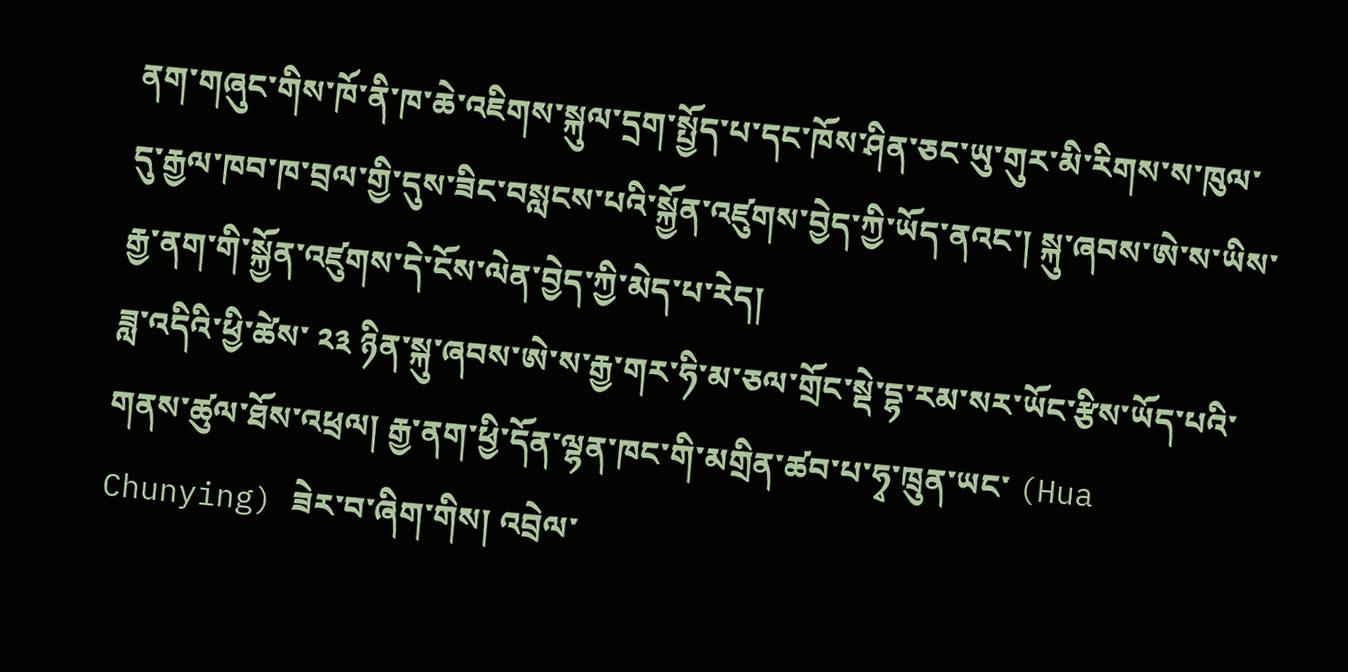ནག་གཞུང་གིས་ཁོ་ནི་ཁ་ཆེ་འཇིགས་སྐུལ་དྲག་སྤྱོད་པ་དང་ཁོས་ཤིན་ཅང་ཡུ་གུར་མི་རིགས་ས་ཁུལ་དུ་རྒྱལ་ཁབ་ཁ་བྲལ་གྱི་དུས་ཟིང་བསླངས་པའི་སྐྱོན་འཛུགས་བྱེད་ཀྱི་ཡོད་ནའང་། སྐུ་ཞབས་ཨེ་ས་ཡིས་རྒྱ་ནག་གི་སྐྱོན་འཛུགས་དེ་ངོས་ལེན་བྱེད་ཀྱི་མེད་པ་རེད།
ཟླ་འདིའི་ཕྱི་ཚེས་ ༢༣ ཉིན་སྐུ་ཞབས་ཨེ་ས་རྒྱ་གར་ཧི་མ་ཅལ་གྲོང་སྡེ་དྷ་རམ་སར་ཡོང་རྩིས་ཡོད་པའི་གནས་ཚུལ་ཐོས་འཕྲལ། རྒྱ་ནག་ཕྱི་དོན་ལྷན་ཁང་གི་མགྲིན་ཚབ་པ་ཧྭ་ཁྲུན་ཡང་ (Hua Chunying) ཟེར་བ་ཞིག་གིས། འབྲེལ་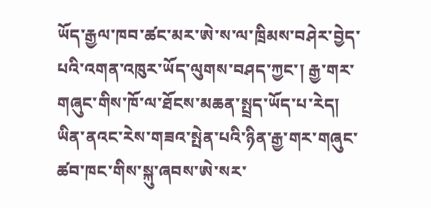ཡོད་རྒྱལ་ཁབ་ཚང་མར་ཨེ་ས་ལ་ཁྲིམས་བཤེར་བྱེད་པའི་འགན་འཁུར་ཡོད་ལུགས་བཤད་ཀྱང་། རྒྱ་གར་གཞུང་གིས་ཁོ་ལ་ཐོངས་མཆན་སྤྲད་ཡོད་པ་རེད། ཡིན་ནའང་རེས་གཟའ་སྤེན་པའི་ཉིན་རྒྱ་གར་གཞུང་ཚབ་ཁང་གིས་སྐུ་ཞབས་ཨེ་སར་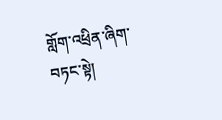གློག་འཕྲིན་ཞིག་བཏང་སྟེ།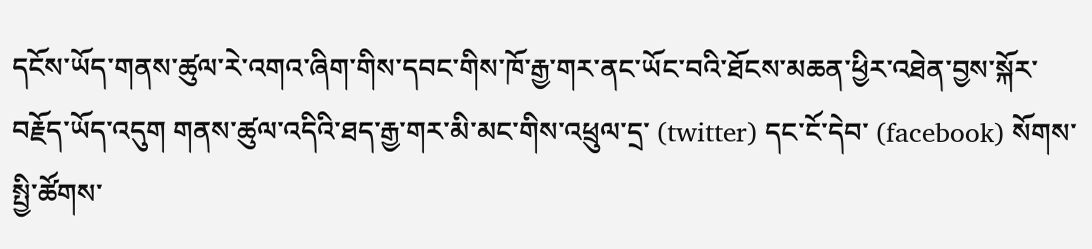དངོས་ཡོད་གནས་ཚུལ་རེ་འགའ་ཞིག་གིས་དབང་གིས་ཁོ་རྒྱ་གར་ནང་ཡོང་བའི་ཐོངས་མཆན་ཕྱིར་འཐེན་བྱས་སྐོར་བརྗོད་ཡོད་འདུག གནས་ཚུལ་འདིའི་ཐད་རྒྱ་གར་མི་མང་གིས་འཕྲུལ་དྲ་ (twitter) དང་ངོ་དེབ་ (facebook) སོགས་སྤྱི་ཚོགས་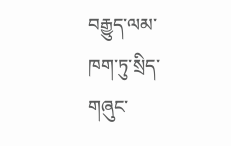བརྒྱུད་ལམ་ཁག་ཏུ་སྲིད་གཞུང་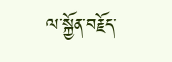ལ་སྐྱོན་བརྗོད་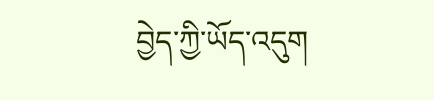བྱེད་ཀྱི་ཡོད་འདུག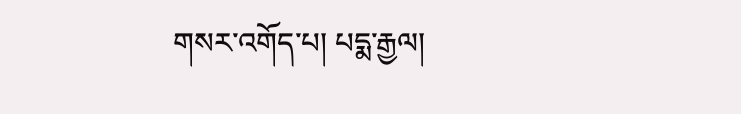གསར་འགོད་པ། པདྨ་རྒྱལ།